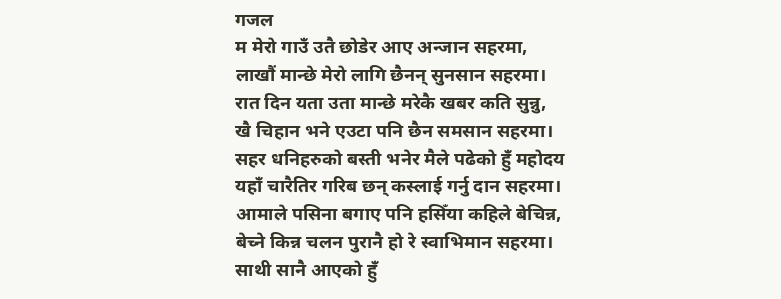गजल
म मेरो गाउँ उतै छोडेर आए अन्जान सहरमा,
लाखौं मान्छे मेरो लागि छैनन् सुनसान सहरमा।
रात दिन यता उता मान्छे मरेकै खबर कति सुन्नु,
खै चिहान भने एउटा पनि छैन समसान सहरमा।
सहर धनिहरुको बस्ती भनेर मैले पढेको हुँ महोदय
यहाँ चारैतिर गरिब छन् कस्लाई गर्नु दान सहरमा।
आमाले पसिना बगाए पनि हसिँया कहिले बेचिन्न,
बेच्ने किन्न चलन पुरानै हो रे स्वाभिमान सहरमा।
साथी सानै आएको हुँ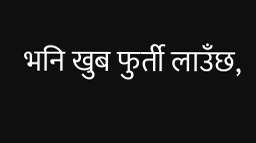भनि खुब फुर्ती लाउँछ,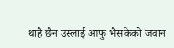थाहै छैन उस्लाई आफु भैसकेको जवान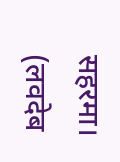सहरमा।
(लवदेब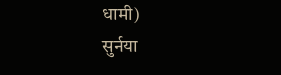धामी)
सुर्नया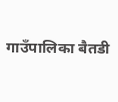गाउँपालिका बैतडी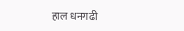हाल धनगढी